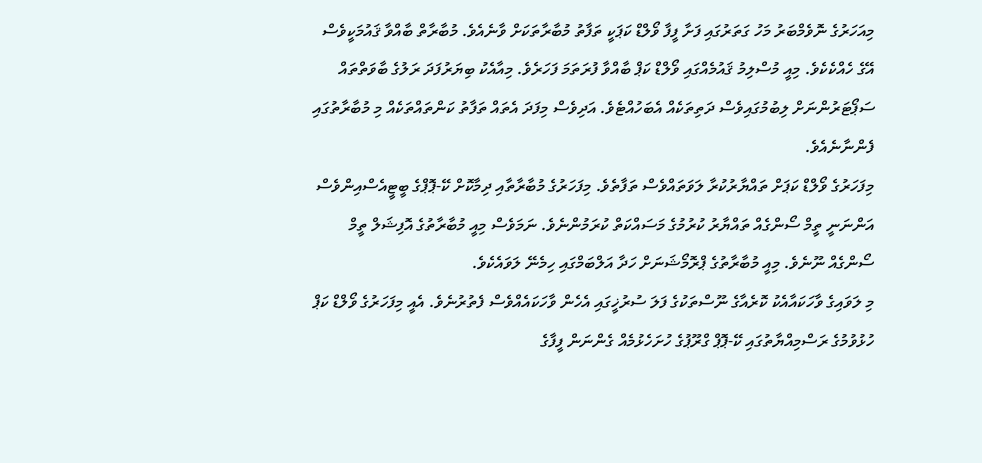މިއަހަރުގެ ނޮވެމްބަރު މަހު ގަތަރުގައި ފަށާ ފީފާ ވޯލްޑް ކަޕަކީ ތަފާތު މުބާރާތަކަށް ވާނެއެވެ. މުބާރާތް ބާއްވާ ޤައުމަކީވެސް އޭގެ ހެއްކެކެވެ. މިއީ މުސްލިމު ޤައުމެއްގައި ވޯލްޑް ކަޕް ބާއްވާ ފުރަތަމަ ފަހަރެވެ. މިއާއެކު ބިޔަރުފަދަ ރަލުގެ ބާވަތްތައް ސަޕޯޓަރުންނަށް ލިބުމުގައިވެސް ދަތިތަކެއް އެބަހުއްޓެވެ. އަދިވެސް މިފަދަ އެތައް ތަފާތު ކަންތައްތަކެއް މި މުބާރާތުގައި ފެންނާނެއެވެ.
މިފަހަރުގެ ވޯލްޑް ކަޕަށް ތައްޔާރުކުރާ ލަވަތައްވެސް ތަފާތެވެ. މިފަހަރުގެ މުބާރާތާއި ދިމާކޮށް ކޭ-ޕޮޕްގެ ބީޓީއެސްއިންވެސް އަންނަނީ ތީމް ސޯންގެއް ތައްޔާރު ކުރުމުގެ މަސައްކަތް ކުރަމުންނެވެ. ނަމަވެސް މިއީ މުބާރާތުގެ އޮފިޝަލް ތީމް ސޯންގެއް ނޫނެވެ. މިއީ މުބާރާތުގެ ޕްރޮމޯޝަނަށް ހަދާ އަލްބަމްގައި ހިމެނޭ ލަވައެކެވެ.
މި ލަވައިގެ ވާހަކައާއެކު ކޮރެއާގެ ނޫސްތަކުގެ ފަލަ ސުރުޚީގައި އެހެން ވާހަކައެއްވެސް ފެތުރުނެވެ. އެއީ މިފަހަރުގެ ވޯލްޑް ކަޕް ހުޅުވުމުގެ ރަސްމިއްޔާތުގައި ކޭ-ޕޮޕް ގްރޫޕުގެ ހުށަހެޅުމެއް ގެންނަން ފީފާގެ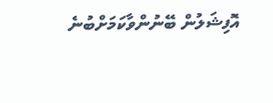އޮފިޝަލުން ބޭނުންވާކަމަށްބުނެ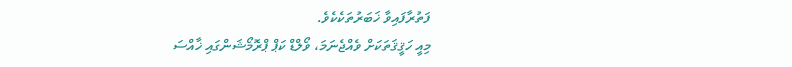ފަތުރާފައިވާ ޚަބަރުތަކެކެވެ.
މިއީ ހަޤީޤަތަކަށް ވެއްޖެނަމަ، ވޯލްޑް ކަޕް ޕްރޮމޯޝަންގައި ޚާއްސަ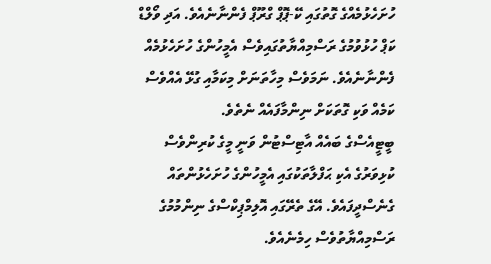ހުށަހެޅުމެއްގެ ގޮތުގައި ކޭ-ޕޮޕް ގްރޫޕް ފެންނާނެއެވެ. އަދި ވޯލްޑް ކަޕް ހުޅުވުމުގެ ރަސްމިއްޔާތުގައިވެސް އެމީހުންގެ ހުށަހެޅުމެއް ފެންނާނެއެވެ. ނަމަވެސް މިހާތަނަށް މިކަމާއި ގުޅޭ އެއްވެސް ކަމެއް ވަކި ގޮތަކަށް ނިންމާފައެއް ނެތެވެ.
ބީޓީއެސްގެ ބައެއް އާޓިސްޓުން ވަނީ މީގެ ކުރިންވެސް ކުޅިވަރުގެ އެކި ޙަފްލާތަކުގައި އެމީހުންގެ ހުށަހެޅުންތައް ގެނެސްދީފައެވެ. އޭގެ ތެރޭގައި އޮލިމްޕިކްސްގެ ނިންމުމުގެ ރަސްމިއްޔާތުވެސް ހިމެނެއެވެ.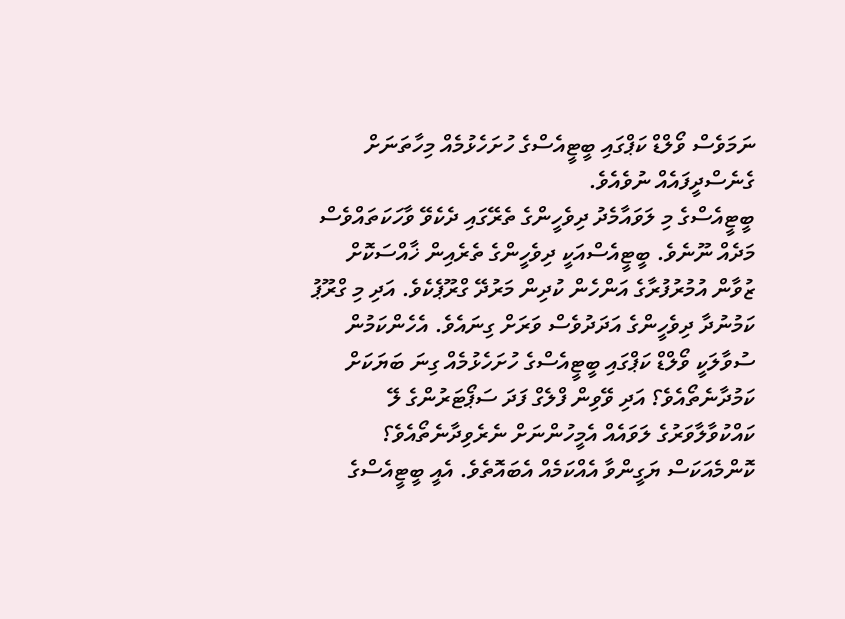ނަމަވެސް ވޯލްޑް ކަޕްގައި ބީޓީއެސްގެ ހުށަހެޅުމެއް މިހާތަނަށް ގެނެސްދީފައެއް ނުވެއެވެ.
ބީޓީއެސްގެ މި ލަވައާމެދު ދިވެހީންގެ ތެރޭގައި ދެކެވޭ ވާހަކަތައްވެސް މަދެއް ނޫނެވެ. ބީޓީއެސްއަކީ ދިވެހީންގެ ތެރެއިން ޚާއްސަކޮށް ޒުވާން އުމުރުފުރާގެ އަންހެން ކުދިން މަރުދޭ ގްރޫޕެކެވެ. އަދި މި ގްރޫޕު ކަމުނުދާ ދިވެހީންގެ އަދަދުވެސް ވަރަށް ގިނައެވެ. އެހެންކަމުން ސުވާލަކީ ވޯލްޑް ކަޕްގައި ބީޓީއެސްގެ ހުށަހެޅުމެއް ގިނަ ބަޔަކަށް ކަމުދާނެތޯއެވެ؟ އަދި ވޭވިން ފްލެގް ފަދަ ސަޕޯޓަރުންގެ ލޭ ކައްކުވާލާވަރުގެ ލަވައެއް އެމީހުންނަށް ނެރެވިދާނެތޯއެވެ؟
ކޮންމެއަކަސް ޔަގީންވާ އެއްކަމެއް އެބައޮތެވެ. އެއީ ބީޓީއެސްގެ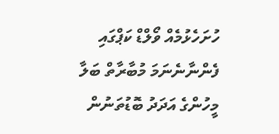ހުށަހެޅުމެއް ވޯލްޑް ކަޕްގައި ފެންނާނެނަމަ މުބާރާތް ބަލާ މީހުންގެ އަދަދު ބޮޑުތަނުން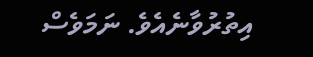އިތުރުވާނެއެވެ. ނަމަވެސް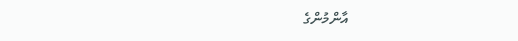އާންމުންގެ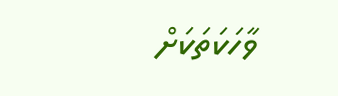ވާހަކަތަކަށް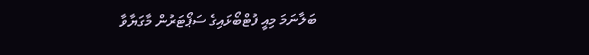ބަލާނަމަ މިއީ ފުޓްބޯޅައިގެ ސަޕޯޓަރުން މާގަޔާވާ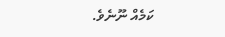ކަމެއް ނޫނެވެ.